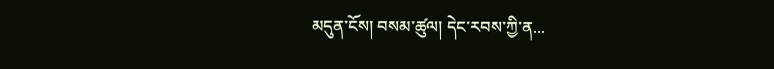མདུན་ངོས། བསམ་ཚུལ། དེང་རབས་ཀྱི་ན...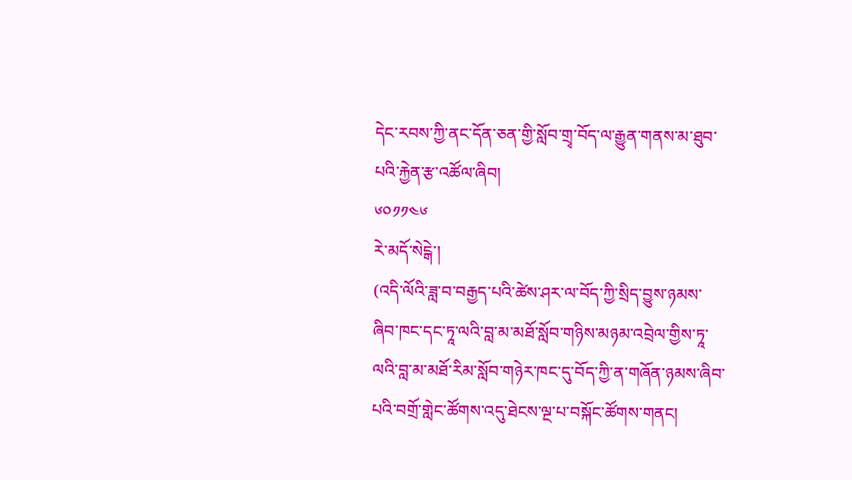དེང་རབས་ཀྱི་ནང་དོན་ཅན་གྱི་སློབ་གྲྭ་བོད་ལ་རྒྱུན་གནས་མ་ཐུབ་པའི་རྐྱེན་རྩ་འཚོལ་ཞིབ།
༦༠༡༡༤༦
རེ་མདོ་སེངྒེ་།
(འདི་ལོའི་ཟླ་བ་བརྒྱད་པའི་ཚེས་ཤར་ལ་བོད་ཀྱི་སྲིད་བྱུས་ཉམས་ཞིབ་ཁང་དང་ཏཱ་ལའི་བླ་མ་མཐོ་སློབ་གཉིས་མཉམ་འབྲེལ་གྱིས་ཏཱ་ལའི་བླ་མ་མཐོ་རིམ་སློབ་གཉེར་ཁང་དུ་བོད་ཀྱི་ན་གཞོན་ཉམས་ཞིབ་པའི་བགྲོ་གླེང་ཚོགས་འདུ་ཐེངས་ལྔ་པ་བསྐོང་ཚོགས་གནང།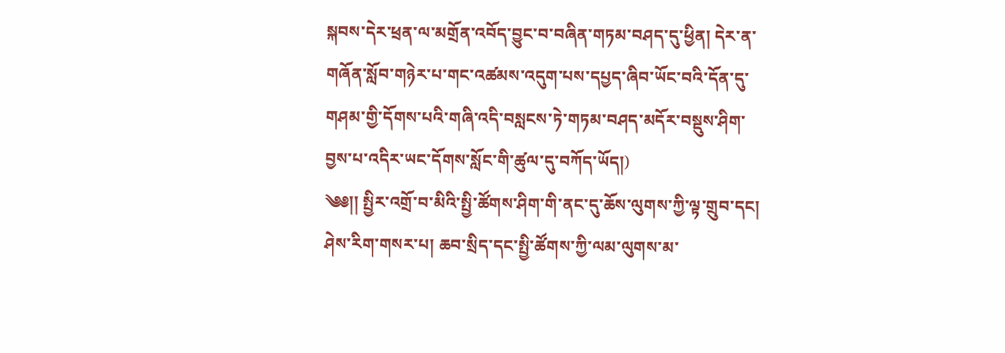སྐབས་དེར་ཕྲན་ལ་མགྲོན་འབོད་བྱུང་བ་བཞིན་གཏམ་བཤད་དུ་ཕྱིན། དེར་ན་གཞོན་སློབ་གཉེར་པ་གང་འཚམས་འདུག་པས་དཔྱད་ཞིབ་ཡོང་བའི་དོན་དུ་གཤམ་གྱི་དོགས་པའི་གཞི་འདི་བསླངས་ཏེ་གཏམ་བཤད་མདོར་བསྡུས་ཤིག་བྱས་པ་འདིར་ཡང་དོགས་སློང་གི་ཚུལ་དུ་བཀོད་ཡོད།)
༄༅།། སྤྱིར་འགྲོ་བ་མིའི་སྤྱི་ཚོགས་ཤིག་གི་ནང་དུ་ཆོས་ལུགས་ཀྱི་ལྟ་གྲུབ་དང། ཤེས་རིག་གསར་པ། ཆབ་སྲིད་དང་སྤྱི་ཚོགས་ཀྱི་ལམ་ལུགས་མ་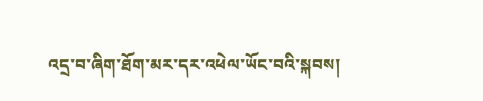འདྲ་བ་ཞིག་ཐོག་མར་དར་འཕེལ་ཡོང་བའི་སྐབས།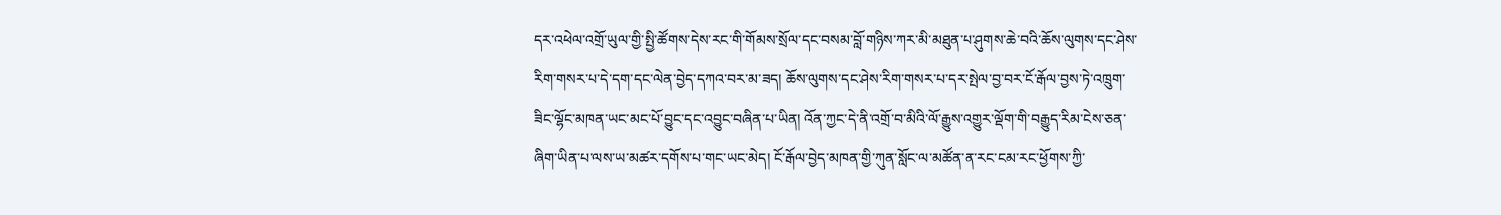དར་འཕེལ་འགྲོ་ཡུལ་གྱི་སྤྱི་ཚོགས་དེས་རང་གི་གོམས་སྲོལ་དང་བསམ་བློ་གཉིས་ཀར་མི་མཐུན་པ་ཤུགས་ཆེ་བའི་ཆོས་ལུགས་དང་ཤེས་རིག་གསར་པ་དེ་དག་དང་ལེན་བྱེད་དཀའ་བར་མ་ཟད། ཆོས་ལུགས་དང་ཤེས་རིག་གསར་པ་དར་སྤེལ་བྱ་བར་ངོ་རྒོལ་བྱས་ཏེ་འཁྲུག་ཟིང་ལྷོང་མཁན་ཡང་མང་པོ་བྱུང་དང་འབྱུང་བཞིན་པ་ཡིན། འོན་ཀྱང་དེ་ནི་འགྲོ་བ་མིའི་ལོ་རྒྱུས་འགྱུར་ལྡོག་གི་བརྒྱུད་རིམ་ངེས་ཅན་ཞིག་ཡིན་པ་ལས་ཡ་མཚར་དགོས་པ་གང་ཡང་མེད། ངོ་རྒོལ་བྱེད་མཁན་གྱི་ཀུན་སློང་ལ་མཚོན་ན་རང་ངམ་རང་ཕྱོགས་ཀྱི་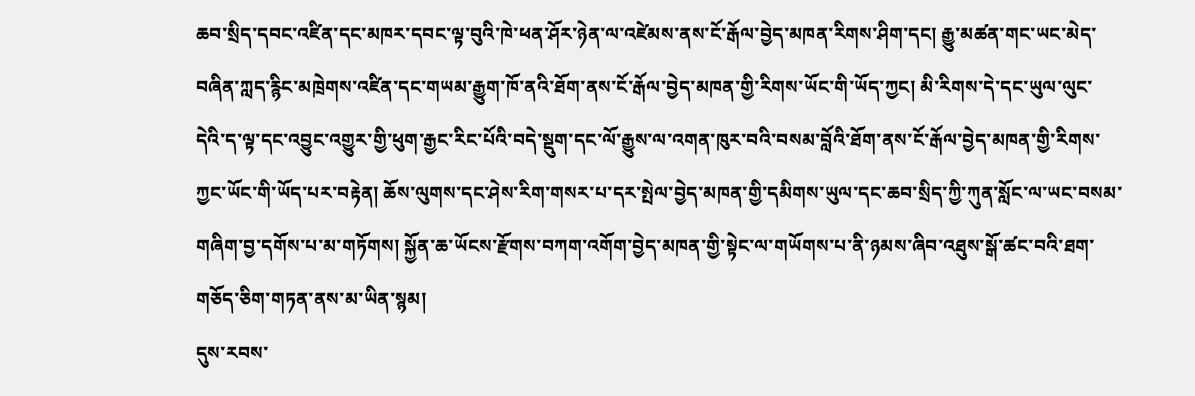ཆབ་སྲིད་དབང་འཛིན་དང་མཁར་དབང་ལྟ་བུའི་ཁེ་ཕན་ཤོར་ཉེན་ལ་འཛེམས་ནས་ངོ་རྒོལ་བྱེད་མཁན་རིགས་ཤིག་དང། རྒྱུ་མཚན་གང་ཡང་མེད་བཞིན་ཀླད་རྙིང་མཁྲེགས་འཛིན་དང་གཡམ་རྒྱུག་ཁོ་ནའི་ཐོག་ནས་ངོ་རྒོལ་བྱེད་མཁན་གྱི་རིགས་ཡོང་གི་ཡོད་ཀྱང། མི་རིགས་དེ་དང་ཡུལ་ལུང་དེའི་ད་ལྟ་དང་འབྱུང་འགྱུར་གྱི་ཕུག་རྒྱང་རིང་པོའི་བདེ་སྡུག་དང་ལོ་རྒྱུས་ལ་འགན་ཁུར་བའི་བསམ་བློའི་ཐོག་ནས་ངོ་རྒོལ་བྱེད་མཁན་གྱི་རིགས་ཀྱང་ཡོང་གི་ཡོད་པར་བརྟེན། ཆོས་ལུགས་དང་ཤེས་རིག་གསར་པ་དར་སྤེལ་བྱེད་མཁན་གྱི་དམིགས་ཡུལ་དང་ཆབ་སྲིད་ཀྱི་ཀུན་སློང་ལ་ཡང་བསམ་གཞིག་བྱ་དགོས་པ་མ་གཏོགས། སྐྱོན་ཆ་ཡོངས་རྫོགས་བཀག་འགོག་བྱེད་མཁན་གྱི་སྟེང་ལ་གཡོགས་པ་ནི་ཉམས་ཞིབ་འཐུས་སྒོ་ཚང་བའི་ཐག་གཅོད་ཅིག་གཏན་ནས་མ་ཡིན་སྙམ།
དུས་རབས་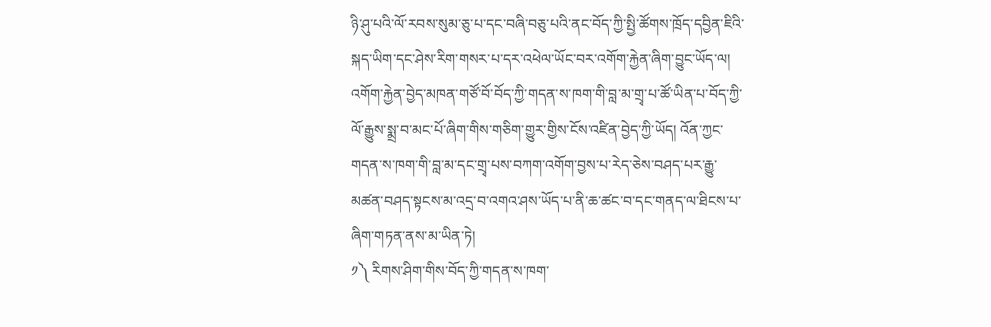ཉི་ཤུ་པའི་ལོ་རབས་སུམ་ཅུ་པ་དང་བཞི་བཅུ་པའི་ནང་བོད་ཀྱི་སྤྱི་ཚོགས་ཁྲོད་དབྱིན་ཇིའི་སྐད་ཡིག་དང་ཤེས་རིག་གསར་པ་དར་འཕེལ་ཡོང་བར་འགོག་རྐྱེན་ཞིག་བྱུང་ཡོད་ལ། འགོག་རྐྱེན་བྱེད་མཁན་གཙོ་བོ་བོད་ཀྱི་གདན་ས་ཁག་གི་བླ་མ་གྲྭ་པ་ཚོ་ཡིན་པ་བོད་ཀྱི་ལོ་རྒྱུས་སྨྲ་བ་མང་པོ་ཞིག་གིས་གཅིག་གྱུར་གྱིས་ངོས་འཛིན་བྱེད་ཀྱི་ཡོད། འོན་ཀྱང་གདན་ས་ཁག་གི་བླ་མ་དང་གྲྭ་པས་བཀག་འགོག་བྱས་པ་རེད་ཅེས་བཤད་པར་རྒྱུ་མཚན་བཤད་སྟངས་མ་འདྲ་བ་འགའ་ཤས་ཡོད་པ་ནི་ཆ་ཚང་བ་དང་གནད་ལ་ཐིངས་པ་ཞིག་གཏན་ནས་མ་ཡིན་ཏེ།
༡༽ རིགས་ཤིག་གིས་བོད་ཀྱི་གདན་ས་ཁག་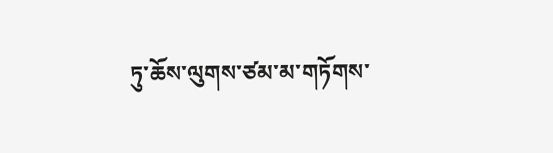ཏུ་ཆོས་ལུགས་ཙམ་མ་གཏོགས་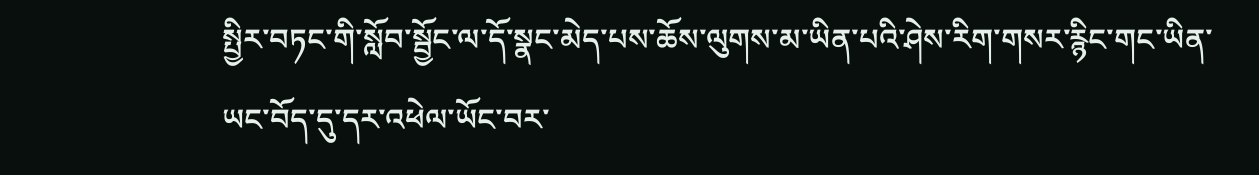སྤྱིར་བཏང་གི་སློབ་སྦྱོང་ལ་དོ་སྣང་མེད་པས་ཆོས་ལུགས་མ་ཡིན་པའི་ཤེས་རིག་གསར་རྙིང་གང་ཡིན་ཡང་བོད་དུ་དར་འཕེལ་ཡོང་བར་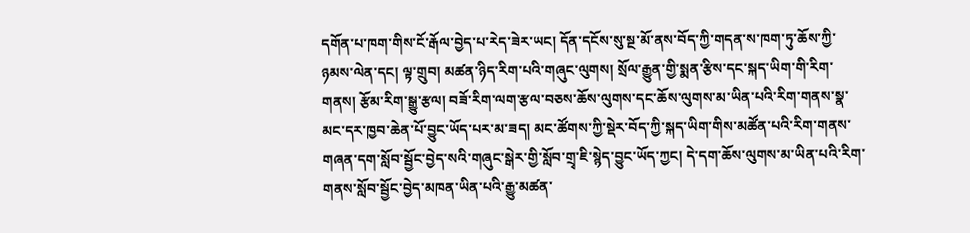དགོན་པ་ཁག་གིས་ངོ་རྒོལ་བྱེད་པ་རེད་ཟེར་ཡང། དོན་དངོས་སུ་སྔ་མོ་ནས་བོད་ཀྱི་གདན་ས་ཁག་ཏུ་ཆོས་ཀྱི་ཉམས་ལེན་དང། ལྟ་གྲུབ། མཚན་ཉིད་རིག་པའི་གཞུང་ལུགས། སྲོལ་རྒྱུན་གྱི་སྨན་རྩིས་དང་སྐད་ཡིག་གི་རིག་གནས། རྩོམ་རིག་སྒྱུ་རྩལ། བཟོ་རིག་ལག་རྩལ་བཅས་ཆོས་ལུགས་དང་ཆོས་ལུགས་མ་ཡིན་པའི་རིག་གནས་སྣ་མང་དར་ཁྱབ་ཆེན་པོ་བྱུང་ཡོད་པར་མ་ཟད། མང་ཚོགས་ཀྱི་སྡེར་བོད་ཀྱི་སྐད་ཡིག་གིས་མཚོན་པའི་རིག་གནས་གཞན་དག་སློབ་སྦྱོང་བྱེད་སའི་གཞུང་སྒེར་གྱི་སློབ་གྲྭ་ཇི་སྙེད་བྱུང་ཡོད་ཀྱང། དེ་དག་ཆོས་ལུགས་མ་ཡིན་པའི་རིག་གནས་སློབ་སྦྱོང་བྱེད་མཁན་ཡིན་པའི་རྒྱུ་མཚན་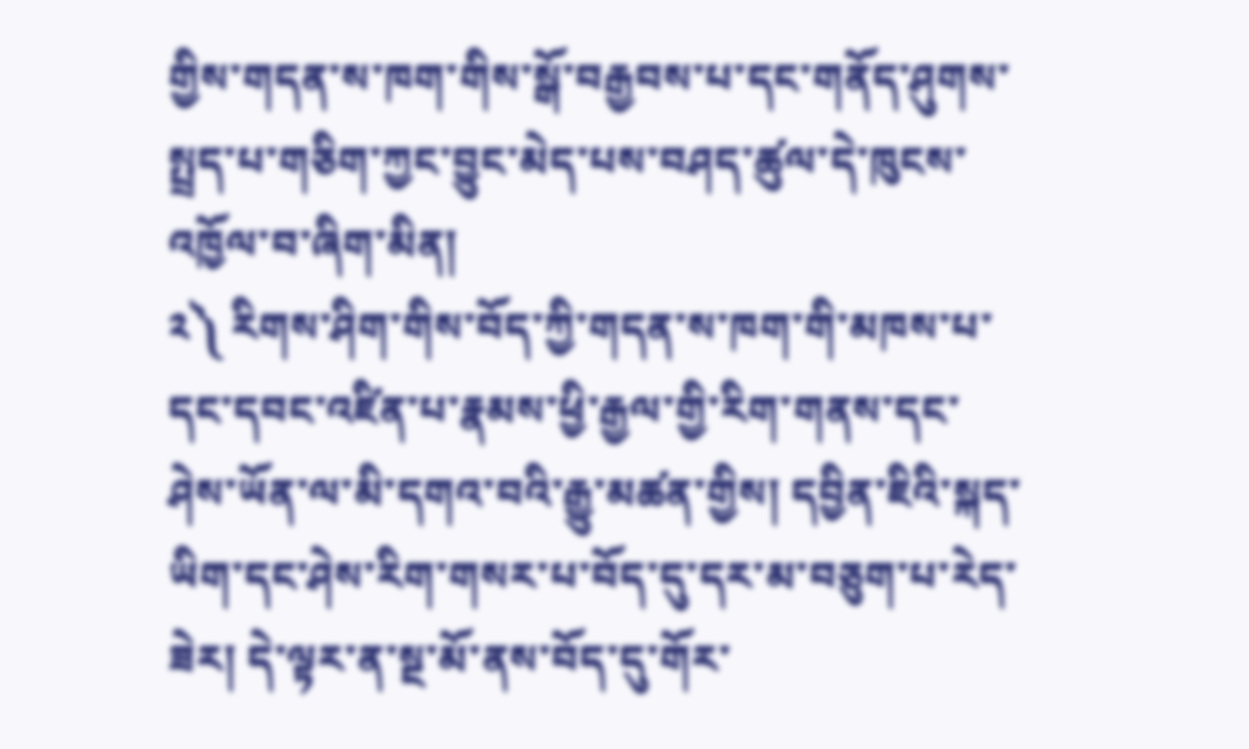གྱིས་གདན་ས་ཁག་གིས་སྒོ་བརྒྱབས་པ་དང་གནོད་ཤུགས་སྤྲད་པ་གཅིག་ཀྱང་བྱུང་མེད་པས་བཤད་ཚུལ་དེ་ཁུངས་འཁྱོལ་བ་ཞིག་མིན།
༢༽ རིགས་ཤིག་གིས་བོད་ཀྱི་གདན་ས་ཁག་གི་མཁས་པ་དང་དབང་འཛིན་པ་རྣམས་ཕྱི་རྒྱལ་གྱི་རིག་གནས་དང་ཤེས་ཡོན་ལ་མི་དགའ་བའི་རྒྱུ་མཚན་གྱིས། དབྱིན་ཇིའི་སྐད་ཡིག་དང་ཤེས་རིག་གསར་པ་བོད་དུ་དར་མ་བཅུག་པ་རེད་ཟེར། དེ་ལྟར་ན་སྔ་མོ་ནས་བོད་དུ་གོར་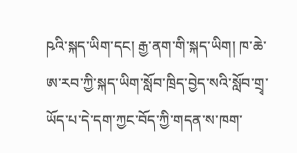ཥའི་སྐད་ཡིག་དང། རྒྱ་ནག་གི་སྐད་ཡིག། ཁ་ཆེ་ཨ་རབ་ཀྱི་སྐད་ཡིག་སློབ་ཁྲིད་བྱེད་སའི་སློབ་གྲྭ་ཡོད་པ་དེ་དག་ཀྱང་བོད་ཀྱི་གདན་ས་ཁག་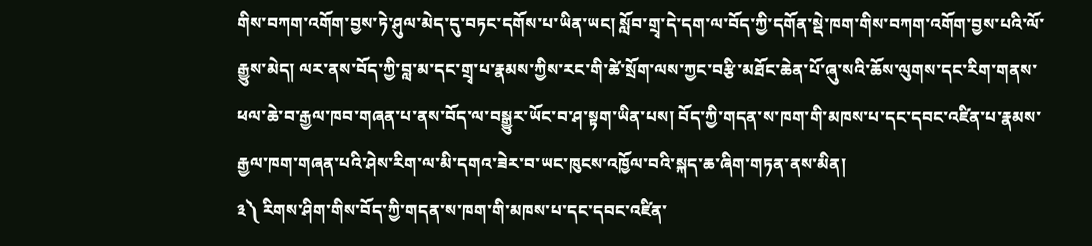གིས་བཀག་འགོག་བྱས་ཏེ་ཤུལ་མེད་དུ་བཏང་དགོས་པ་ཡིན་ཡང། སློབ་གྲྭ་དེ་དག་ལ་བོད་ཀྱི་དགོན་སྡེ་ཁག་གིས་བཀག་འགོག་བྱས་པའི་ལོ་རྒྱུས་མེད། ལར་ནས་བོད་ཀྱི་བླ་མ་དང་གྲྭ་པ་རྣམས་ཀྱིས་རང་གི་ཚེ་སྲོག་ལས་ཀྱང་བརྩི་མཐོང་ཆེན་པོ་ཞུ་སའི་ཆོས་ལུགས་དང་རིག་གནས་ཕལ་ཆེ་བ་རྒྱལ་ཁབ་གཞན་པ་ནས་བོད་ལ་བསྒྱུར་ཡོང་བ་ཤ་སྟག་ཡིན་པས། བོད་ཀྱི་གདན་ས་ཁག་གི་མཁས་པ་དང་དབང་འཛིན་པ་རྣམས་རྒྱལ་ཁག་གཞན་པའི་ཤེས་རིག་ལ་མི་དགའ་ཟེར་བ་ཡང་ཁུངས་འཁྱོལ་བའི་སྐད་ཆ་ཞིག་གཏན་ནས་མིན།
༣༽ རིགས་ཤིག་གིས་བོད་ཀྱི་གདན་ས་ཁག་གི་མཁས་པ་དང་དབང་འཛིན་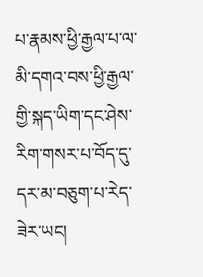པ་རྣམས་ཕྱི་རྒྱལ་པ་ལ་མི་དགའ་བས་ཕྱི་རྒྱལ་གྱི་སྐད་ཡིག་དང་ཤེས་རིག་གསར་པ་བོད་དུ་དར་མ་བཅུག་པ་རེད་ཟེར་ཡང།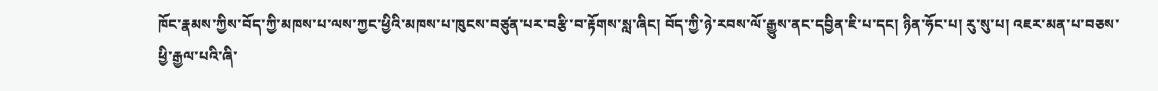ཁོང་རྣམས་ཀྱིས་བོད་ཀྱི་མཁས་པ་ལས་ཀྱང་ཕྱིའི་མཁས་པ་ཁུངས་བཙུན་པར་བརྩི་བ་རྟོགས་སླ་ཞིང། བོད་ཀྱི་ཉེ་རབས་ལོ་རྒྱུས་ནང་དབྱིན་ཇི་པ་དང། ཉིན་ཧོང་པ། རུ་སུ་པ། འཇར་མན་པ་བཅས་ཕྱི་རྒྱལ་པའི་ཞི་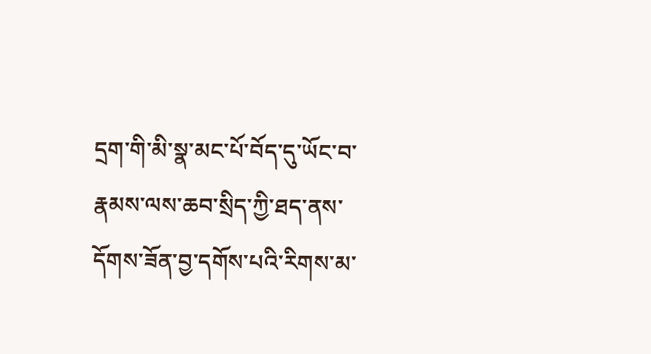དྲག་གི་མི་སྣ་མང་པོ་བོད་དུ་ཡོང་བ་རྣམས་ལས་ཆབ་སྲིད་ཀྱི་ཐད་ནས་དོགས་ཟོན་བྱ་དགོས་པའི་རིགས་མ་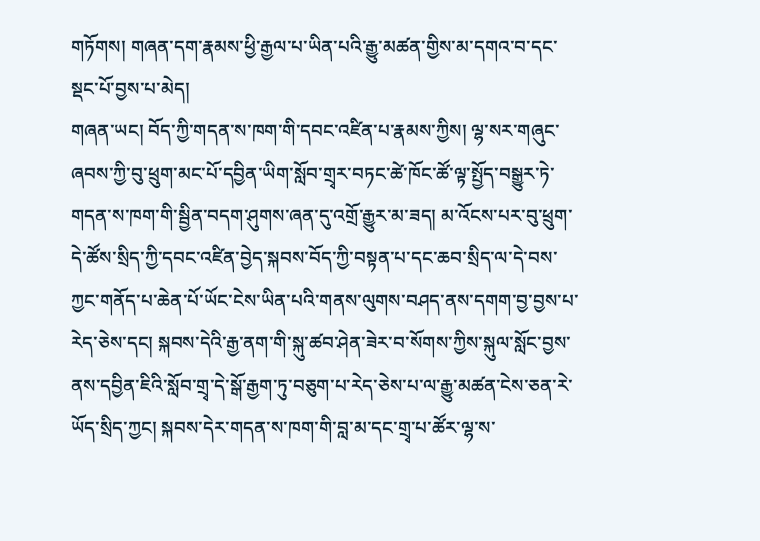གཏོགས། གཞན་དག་རྣམས་ཕྱི་རྒྱལ་པ་ཡིན་པའི་རྒྱུ་མཚན་གྱིས་མ་དགའ་བ་དང་སྡང་པོ་བྱས་པ་མེད།
གཞན་ཡང། བོད་ཀྱི་གདན་ས་ཁག་གི་དབང་འཛིན་པ་རྣམས་ཀྱིས། ལྷ་སར་གཞུང་ཞབས་ཀྱི་བུ་ཕྲུག་མང་པོ་དབྱིན་ཡིག་སློབ་གྲྭར་བཏང་ཚེ་ཁོང་ཚོ་ལྟ་སྤྱོད་བསྒྱུར་ཏེ་གདན་ས་ཁག་གི་སྦྱིན་བདག་ཤུགས་ཞན་དུ་འགྲོ་རྒྱུར་མ་ཟད། མ་འོངས་པར་བུ་ཕྲུག་དེ་ཚོས་སྲིད་ཀྱི་དབང་འཛིན་བྱེད་སྐབས་བོད་ཀྱི་བསྟན་པ་དང་ཆབ་སྲིད་ལ་དེ་བས་ཀྱང་གནོད་པ་ཆེན་པོ་ཡོང་ངེས་ཡིན་པའི་གནས་ལུགས་བཤད་ནས་དགག་བྱ་བྱས་པ་རེད་ཅེས་དང། སྐབས་དེའི་རྒྱ་ནག་གི་སྐུ་ཚབ་ཤེན་ཟེར་བ་སོགས་ཀྱིས་སྐུལ་སློང་བྱས་ནས་དབྱིན་ཇིའི་སློབ་གྲྭ་དེ་སྒོ་རྒྱག་ཏུ་བཅུག་པ་རེད་ཅེས་པ་ལ་རྒྱུ་མཚན་ངེས་ཅན་རེ་ཡོད་སྲིད་ཀྱང། སྐབས་དེར་གདན་ས་ཁག་གི་བླ་མ་དང་གྲྭ་པ་ཚོར་ལྷ་ས་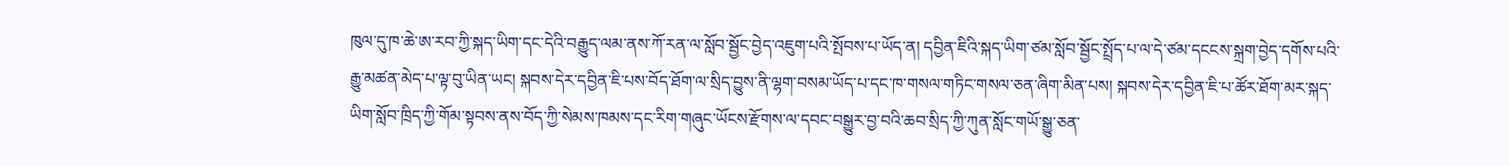ཁུལ་དུ་ཁ་ཆེ་ཨ་རབ་ཀྱི་སྐད་ཡིག་དང་དེའི་བརྒྱུད་ལམ་ནས་ཀོ་རན་ལ་སློབ་སྦྱོང་བྱེད་འཇུག་པའི་སྤོབས་པ་ཡོད་ན། དབྱིན་ཇིའི་སྐད་ཡིག་ཙམ་སློབ་སྦྱོང་སྤྲོད་པ་ལ་དེ་ཙམ་དངངས་སྐྲག་བྱེད་དགོས་པའི་རྒྱུ་མཚན་མེད་པ་ལྟ་བུ་ཡིན་ཡང། སྐབས་དེར་དབྱིན་ཇི་པས་བོད་ཐོག་ལ་སྲིད་བྱུས་ནི་ལྷག་བསམ་ཡོད་པ་དང་ཁ་གསལ་གཏིང་གསལ་ཅན་ཞིག་མིན་པས། སྐབས་དེར་དབྱིན་ཇི་པ་ཚོར་ཐོག་མར་སྐད་ཡིག་སློབ་ཁྲིད་ཀྱི་གོམ་སྟབས་ནས་བོད་ཀྱི་སེམས་ཁམས་དང་རིག་གཞུང་ཡོངས་རྫོགས་ལ་དབང་བསྒྱུར་བྱ་བའི་ཆབ་སྲིད་ཀྱི་ཀུན་སློང་གཡོ་སྒྱུ་ཅན་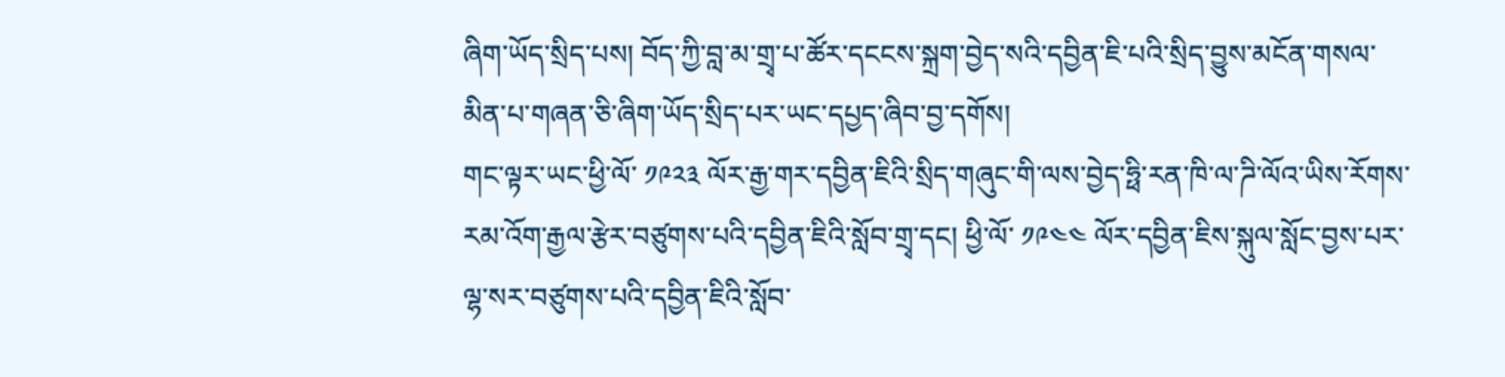ཞིག་ཡོད་སྲིད་པས། བོད་ཀྱི་བླ་མ་གྲྭ་པ་ཚོར་དངངས་སྐྲག་བྱེད་སའི་དབྱིན་ཇི་པའི་སྲིད་བྱུས་མངོན་གསལ་མིན་པ་གཞན་ཅི་ཞིག་ཡོད་སྲིད་པར་ཡང་དཔྱད་ཞིབ་བྱ་དགོས།
གང་ལྟར་ཡང་ཕྱི་ལོ་ ༡༩༢༣ ལོར་རྒྱ་གར་དབྱིན་ཇིའི་སྲིད་གཞུང་གི་ལས་བྱེད་ཧྥི་རན་ཁི་ལ་ཌི་ལོའ་ཡིས་རོགས་རམ་འོག་རྒྱལ་རྩེར་བཙུགས་པའི་དབྱིན་ཇིའི་སློབ་གྲྭ་དང། ཕྱི་ལོ་ ༡༩༤༤ ལོར་དབྱིན་ཇིས་སྐུལ་སློང་བྱས་པར་ལྷ་སར་བཙུགས་པའི་དབྱིན་ཇིའི་སློབ་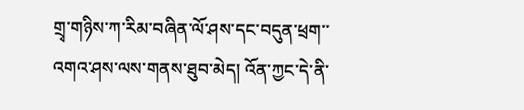གྲྭ་གཉིས་ཀ་རིམ་བཞིན་ལོ་ཤས་དང་བདུན་ཕྲག་་འགའ་ཤས་ལས་གནས་ཐུབ་མེད། འོན་ཀྱང་དེ་ནི་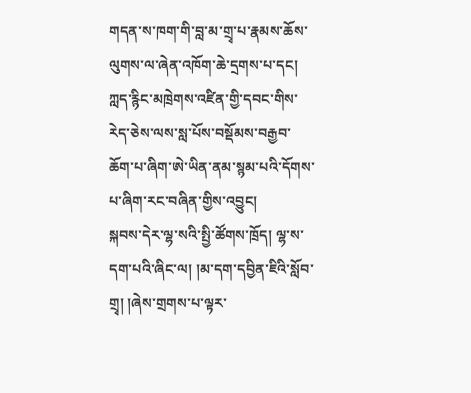གདན་ས་ཁག་གི་བླ་མ་གྲྭ་པ་རྣམས་ཆོས་ལུགས་ལ་ཞེན་འཁོག་ཆེ་དྲགས་པ་དང། ཀླད་རྙིང་མཁྲེགས་འཛིན་གྱི་དབང་གིས་རེད་ཅེས་ལས་སླ་པོས་བསྡོམས་བརྒྱབ་ཆོག་པ་ཞིག་ཨེ་ཡིན་ནམ་སྙམ་པའི་དོགས་པ་ཞིག་རང་བཞིན་གྱིས་འབྱུང།
སྐབས་དེར་ལྷ་སའི་སྤྱི་ཚོགས་ཁྲོད། ལྷ་ས་དག་པའི་ཞིང་ལ། །མ་དག་དབྱིན་ཇིའི་སློབ་གྲྭ། །ཞེས་གྲགས་པ་ལྟར་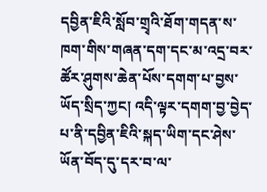དབྱིན་ཇིའི་སློབ་གྲྭའི་ཐོག་གདན་ས་ཁག་གིས་གཞན་དག་དང་མ་འདྲ་བར་ཚོར་ཤུགས་ཆེན་པོས་དགག་པ་བྱས་ཡོད་སྲིད་ཀྱང། འདི་ལྟར་དགག་བྱ་བྱེད་པ་ནི་དབྱིན་ཇིའི་སྐད་ཡིག་དང་ཤེས་ཡོན་བོད་དུ་དར་བ་ལ་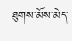ཐུགས་མོས་མེད་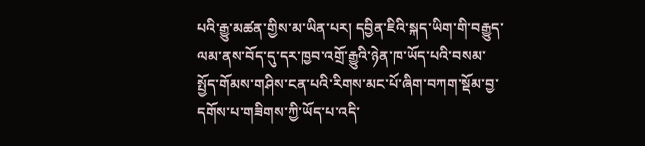པའི་རྒྱུ་མཚན་གྱིས་མ་ཡིན་པར། དབྱིན་ཇིའི་སྐད་ཡིག་གི་བརྒྱུད་ལམ་ནས་བོད་དུ་དར་ཁྱབ་འགྲོ་རྒྱུའི་ཉེན་ཁ་ཡོད་པའི་བསམ་སྤྱོད་གོམས་གཤིས་ངན་པའི་རིགས་མང་པོ་ཞིག་བཀག་སྡོམ་བྱ་དགོས་པ་གཟིགས་ཀྱི་ཡོད་པ་འདི་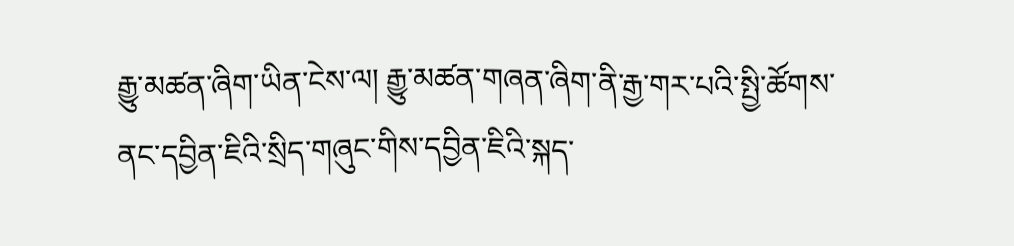རྒྱུ་མཚན་ཞིག་ཡིན་ངེས་ལ། རྒྱུ་མཚན་གཞན་ཞིག་ནི་རྒྱ་གར་པའི་སྤྱི་ཚོགས་ནང་དབྱིན་ཇིའི་སྲིད་གཞུང་གིས་དབྱིན་ཇིའི་སྐད་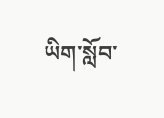ཡིག་སློབ་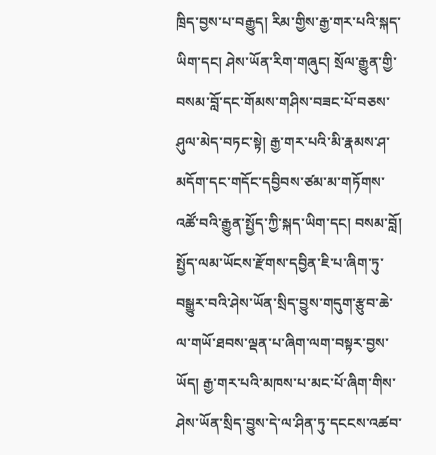ཁྲིད་བྱས་པ་བརྒྱུད། རིམ་གྱིས་རྒྱ་གར་པའི་སྐད་ཡིག་དང། ཤེས་ཡོན་རིག་གཞུང། སྲོལ་རྒྱུན་གྱི་བསམ་བློ་དང་གོམས་གཤིས་བཟང་པོ་བཅས་ཤུལ་མེད་བཏང་སྟེ། རྒྱ་གར་པའི་མི་རྣམས་ཤ་མདོག་དང་གདོང་དབྱིབས་ཙམ་མ་གཏོགས་འཚོ་བའི་རྒྱུན་སྤྱོད་ཀྱི་སྐད་ཡིག་དང། བསམ་བློ། སྤྱོད་ལམ་ཡོངས་རྫོགས་དབྱིན་ཇི་པ་ཞིག་ཏུ་བསྒྱུར་བའི་ཤེས་ཡོན་སྲིད་བྱུས་གདུག་རྩུབ་ཆེ་ལ་གཡོ་ཐབས་ལྡན་པ་ཞིག་ལག་བསྟར་བྱས་ཡོད། རྒྱ་གར་པའི་མཁས་པ་མང་པོ་ཞིག་གིས་ཤེས་ཡོན་སྲིད་བྱུས་དེ་ལ་ཤིན་ཏུ་དངངས་འཚབ་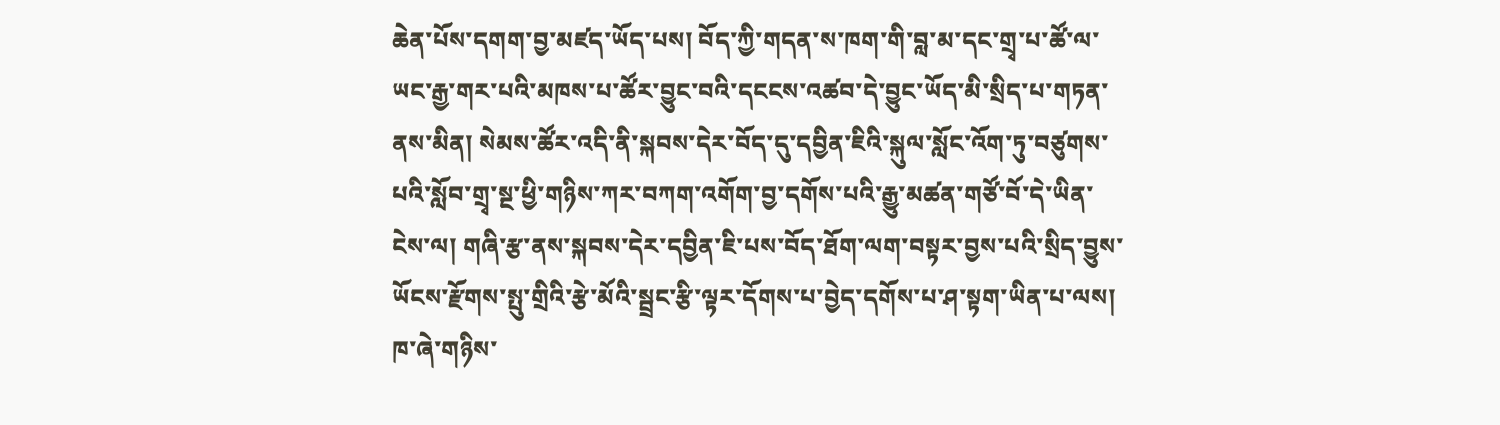ཆེན་པོས་དགག་བྱ་མཛད་ཡོད་པས། བོད་ཀྱི་གདན་ས་ཁག་གི་བླ་མ་དང་གྲྭ་པ་ཚོ་ལ་ཡང་རྒྱ་གར་པའི་མཁས་པ་ཚོར་བྱུང་བའི་དངངས་འཚབ་དེ་བྱུང་ཡོད་མི་སྲིད་པ་གཏན་ནས་མིན། སེམས་ཚོར་འདི་ནི་སྐབས་དེར་བོད་དུ་དབྱིན་ཇིའི་སྐུལ་སློང་འོག་ཏུ་བཙུགས་པའི་སློབ་གྲྭ་སྔ་ཕྱི་གཉིས་ཀར་བཀག་འགོག་བྱ་དགོས་པའི་རྒྱུ་མཚན་གཙོ་བོ་དེ་ཡིན་ངེས་ལ། གཞི་རྩ་ནས་སྐབས་དེར་དབྱིན་ཇི་པས་བོད་ཐོག་ལག་བསྟར་བྱས་པའི་སྲིད་བྱུས་ཡོངས་རྫོགས་སྤུ་གྲིའི་རྩེ་མོའི་སྦྲང་རྩི་ལྟར་དོགས་པ་བྱེད་དགོས་པ་ཤ་སྟག་ཡིན་པ་ལས། ཁ་ཞེ་གཉིས་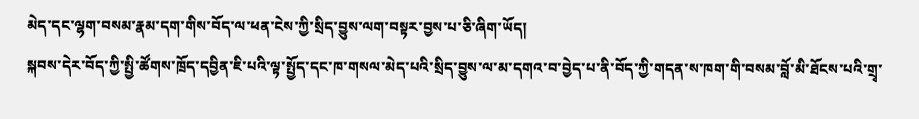མེད་དང་ལྷག་བསམ་རྣམ་དག་གིས་བོད་ལ་ཕན་ངེས་ཀྱི་སྲིད་བྱུས་ལག་བསྟར་བྱས་པ་ཅི་ཞིག་ཡོད།
སྐབས་དེར་བོད་ཀྱི་སྤྱི་ཚོགས་ཁྲོད་དབྱིན་ཇི་པའི་ལྟ་སྤྱོད་དང་ཁ་གསལ་མེད་པའི་སྲིད་བྱུས་ལ་མ་དགའ་བ་བྱེད་པ་ནི་བོད་ཀྱི་གདན་ས་ཁག་གི་བསམ་བློ་མི་ཐོངས་པའི་གྲྭ་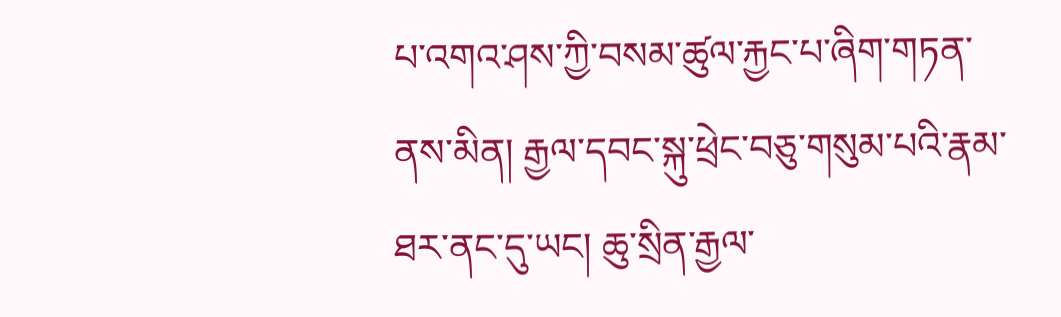པ་འགའ་ཤས་ཀྱི་བསམ་ཚུལ་རྐྱང་པ་ཞིག་གཏན་ནས་མིན། རྒྱལ་དབང་སྐུ་ཕྲེང་བཅུ་གསུམ་པའི་རྣམ་ཐར་ནང་དུ་ཡང། ཆུ་སྲིན་རྒྱལ་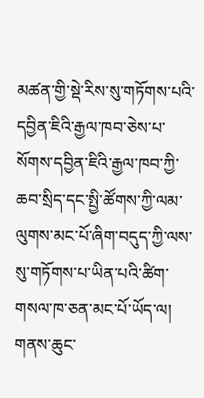མཚན་གྱི་སྡེ་རིས་སུ་གཏོགས་པའི་དབྱིན་ཇིའི་རྒྱལ་ཁབ་ཅེས་པ་སོགས་དབྱིན་ཇིའི་རྒྱལ་ཁབ་ཀྱི་ཆབ་སྲིད་དང་སྤྱི་ཚོགས་ཀྱི་ལམ་ལུགས་མང་པོ་ཞིག་བདུད་ཀྱི་ལས་སུ་གཏོགས་པ་ཡིན་པའི་ཚིག་གསལ་ཁ་ཅན་མང་པོ་ཡོད་ལ། གནས་ཆུང་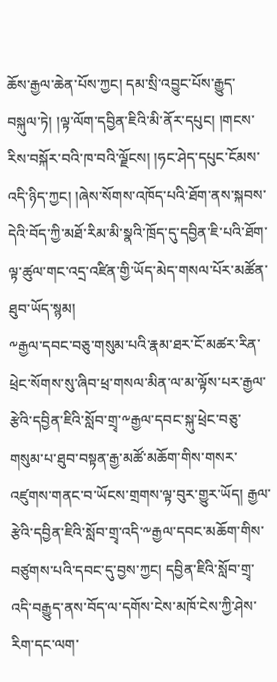ཆོས་རྒྱལ་ཆེན་པོས་ཀྱང། དམ་སྲི་འབྱུང་པོས་རྒྱུད་བསྐུལ་ཏེ། །ལྟ་ལོག་དབྱིན་ཇིའི་མི་ནོར་དཔུང། །གངས་རིས་བསྐོར་བའི་ཁ་བའི་ལྗོངས། །ཧང་ཤེད་དཔུང་ངོམས་འདི་ཉིད་ཀྱང། །ཞེས་སོགས་འཁོད་པའི་ཐོག་ནས་སྐབས་དེའི་བོད་ཀྱི་མཐོ་རིམ་མི་སྣའི་ཁྲོད་དུ་དབྱིན་ཇི་པའི་ཐོག་ལྟ་ཚུལ་གང་འདྲ་འཛིན་གྱི་ཡོད་མེད་གསལ་པོར་མཚོན་ཐུབ་ཡོད་སྙམ།
༸རྒྱལ་དབང་བཅུ་གསུམ་པའི་རྣམ་ཐར་ངོ་མཚར་རིན་ཕྲེང་སོགས་སུ་ཞིབ་ཕྲ་གསལ་མིན་ལ་མ་ལྟོས་པར་རྒྱལ་རྩེའི་དབྱིན་ཇིའི་སློབ་གྲྭ་༸རྒྱལ་དབང་སྐུ་ཕྲེང་བཅུ་གསུམ་པ་ཐུབ་བསྟན་རྒྱ་མཚོ་མཆོག་གིས་གསར་འཛུགས་གནང་བ་ཡོངས་གྲགས་ལྟ་བུར་གྱུར་ཡོད། རྒྱལ་རྩེའི་དབྱིན་ཇིའི་སློབ་གྲྭ་འདི་༸རྒྱལ་དབང་མཆོག་གིས་བཙུགས་པའི་དབང་དུ་བྱས་ཀྱང། དབྱིན་ཇིའི་སློབ་གྲྭ་འདི་བརྒྱུད་ནས་བོད་ལ་དགོས་ངེས་མཁོ་ངེས་ཀྱི་ཤེས་རིག་དང་ལག་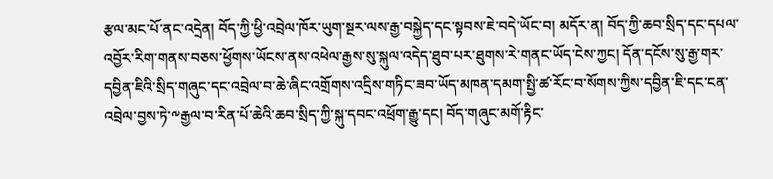རྩལ་མང་པོ་ནང་འདྲེན། བོད་ཀྱི་ཕྱི་འབྲེལ་ཁོར་ཡུག་སྔར་ལས་རྒྱ་བསྐྱེད་དང་སྟབས་ཇེ་བདེ་ཡོང་བ། མདོར་ན། བོད་ཀྱི་ཆབ་སྲིད་དང་དཔལ་འབྱོར་རིག་གནས་བཅས་ཕྱོགས་ཡོངས་ནས་འཕེལ་རྒྱས་སུ་སྐུལ་འདེད་ཐུབ་པར་ཐུགས་རེ་གནང་ཡོད་ངེས་ཀྱང། དོན་དངོས་སུ་རྒྱ་གར་དབྱིན་ཇིའི་སྲིད་གཞུང་དང་འབྲེལ་བ་ཆེ་ཞིང་འགྲོགས་འདྲིས་གཏིང་ཟབ་ཡོད་མཁན་དམག་སྤྱི་ཚ་རོང་བ་སོགས་ཀྱིས་དབྱིན་ཇི་དང་ངན་འབྲེལ་བྱས་ཏེ་༸རྒྱལ་བ་རིན་པོ་ཆེའི་ཆབ་སྲིད་ཀྱི་སྐུ་དབང་འཕྲོག་རྒྱུ་དང། བོད་གཞུང་མགོ་རྟིང་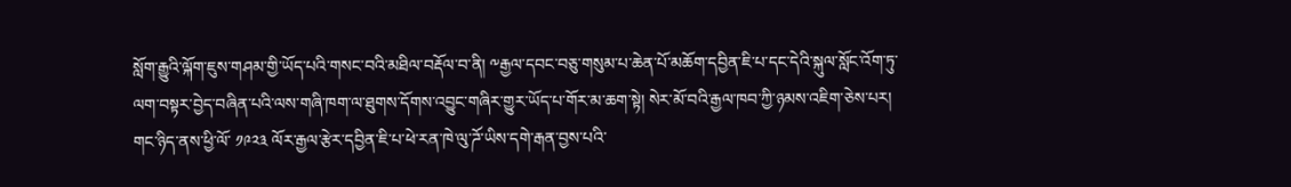སློག་རྒྱུའི་ལྐོག་ཇུས་གཤམ་གྱི་ཡོད་པའི་གསང་བའི་མཐིལ་བརྡོལ་བ་ནི། ༸རྒྱལ་དབང་བཅུ་གསུམ་པ་ཆེན་པོ་མཆོག་དབྱིན་ཇི་པ་དང་དེའི་སྐུལ་སློང་འོག་ཏུ་ལག་བསྟར་བྱེད་བཞིན་པའི་ལས་གཞི་ཁག་ལ་ཐུགས་དོགས་འབྱུང་གཞིར་གྱུར་ཡོད་པ་གོར་མ་ཆག་སྟེ། སེར་མོ་བའི་རྒྱལ་ཁབ་ཀྱི་ཉམས་འཇིག་ཅེས་པར། གང་ཉིད་ནས་ཕྱི་ལོ་ ༡༩༢༣ ལོར་རྒྱལ་རྩེར་དབྱིན་ཇི་པ་ཕེ་རན་ཁེ་ལུ་ཌོ་ཡིས་དགེ་རྒན་བྱས་པའི་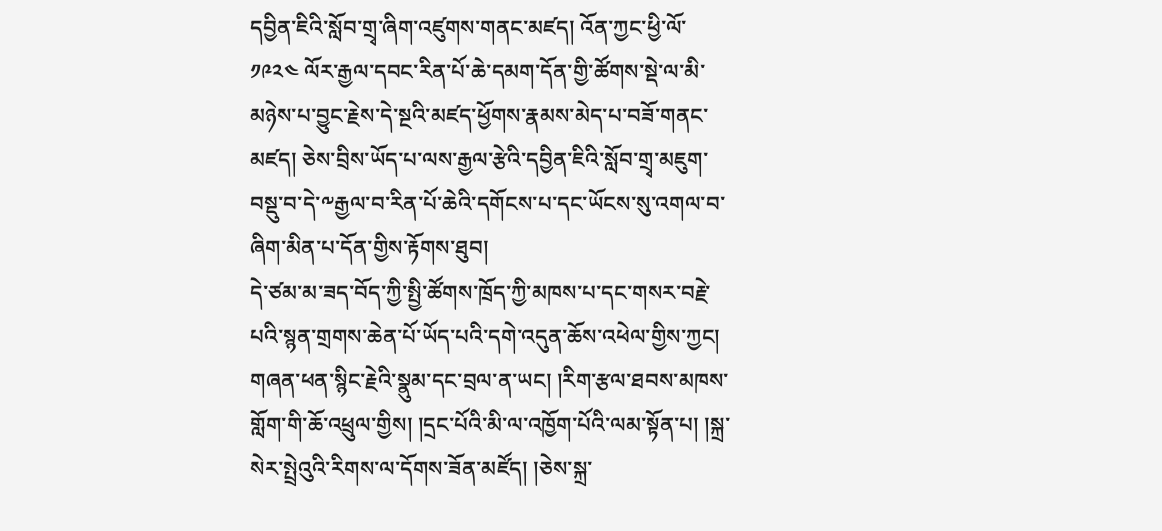དབྱིན་ཇིའི་སློབ་གྲྭ་ཞིག་འཛུགས་གནང་མཛད། འོན་ཀྱང་ཕྱི་ལོ་ ༡༩༢༤ ལོར་རྒྱལ་དབང་རིན་པོ་ཆེ་དམག་དོན་གྱི་ཚོགས་སྡེ་ལ་མི་མཉེས་པ་བྱུང་རྗེས་དེ་སྔའི་མཛད་ཕྱོགས་རྣམས་མེད་པ་བཟོ་གནང་མཛད། ཅེས་བྲིས་ཡོད་པ་ལས་རྒྱལ་རྩེའི་དབྱིན་ཇིའི་སློབ་གྲྭ་མཇུག་བསྡུ་བ་དེ་༸རྒྱལ་བ་རིན་པོ་ཆེའི་དགོངས་པ་དང་ཡོངས་སུ་འགལ་བ་ཞིག་མིན་པ་དོན་གྱིས་རྟོགས་ཐུབ།
དེ་ཙམ་མ་ཟད་བོད་ཀྱི་སྤྱི་ཚོགས་ཁྲོད་ཀྱི་མཁས་པ་དང་གསར་བརྗེ་པའི་སྙན་གྲགས་ཆེན་པོ་ཡོད་པའི་དགེ་འདུན་ཆོས་འཕེལ་གྱིས་ཀྱང། གཞན་ཕན་སྙིང་རྗེའི་སྣུམ་དང་བྲལ་ན་ཡང། །རིག་རྩལ་ཐབས་མཁས་གློག་གི་ཆོ་འཕྲུལ་གྱིས། །དྲང་པོའི་མི་ལ་འཁྱོག་པོའི་ལམ་སྟོན་པ། །སྐྲ་སེར་སྤྲེའུའི་རིགས་ལ་དོགས་ཟོན་མཛོད། །ཅེས་སྐྲ་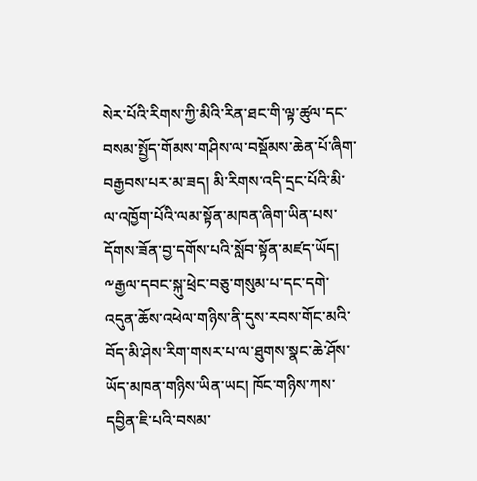སེར་པོའི་རིགས་ཀྱི་མིའི་རིན་ཐང་གི་ལྟ་ཚུལ་དང་བསམ་སྤྱོད་གོམས་གཤིས་ལ་བསྡོམས་ཆེན་པོ་ཞིག་བརྒྱབས་པར་མ་ཟད། མི་རིགས་འདི་དྲང་པོའི་མི་ལ་འཁྱོག་པོའི་ལམ་སྟོན་མཁན་ཞིག་ཡིན་པས་དོགས་ཟོན་བྱ་དགོས་པའི་སློབ་སྟོན་མཛད་ཡོད། ༸རྒྱལ་དབང་སྐུ་ཕྲེང་བཅུ་གསུམ་པ་དང་དགེ་འདུན་ཆོས་འཕེལ་གཉིས་ནི་དུས་རབས་གོང་མའི་བོད་མི་ཤེས་རིག་གསར་པ་ལ་ཐུགས་སྣང་ཆེ་ཤོས་ཡོད་མཁན་གཉིས་ཡིན་ཡང། ཁོང་གཉིས་ཀས་དབྱིན་ཇི་པའི་བསམ་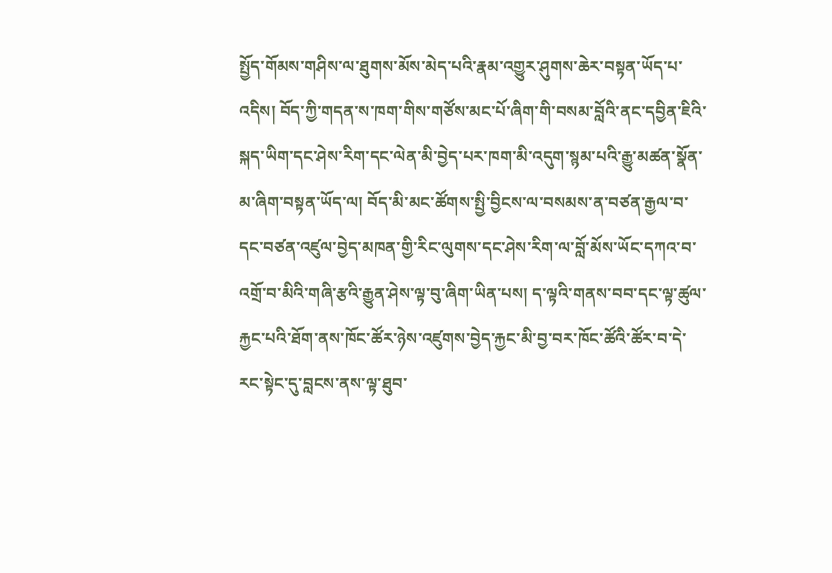སྤྱོད་གོམས་གཤིས་ལ་ཐུགས་མོས་མེད་པའི་རྣམ་འགྱུར་ཤུགས་ཆེར་བསྟན་ཡོད་པ་འདིས། བོད་ཀྱི་གདན་ས་ཁག་གིས་གཙོས་མང་པོ་ཞིག་གི་བསམ་བློའི་ནང་དབྱིན་ཇིའི་སྐད་ཡིག་དང་ཤེས་རིག་དང་ལེན་མི་བྱེད་པར་ཁག་མི་འདུག་སྙམ་པའི་རྒྱུ་མཚན་སྣོན་མ་ཞིག་བསྟན་ཡོད་ལ། བོད་མི་མང་ཚོགས་སྤྱི་བྱིངས་ལ་བསམས་ན་བཙན་རྒྱལ་བ་དང་བཙན་འཛུལ་བྱེད་མཁན་གྱི་རིང་ལུགས་དང་ཤེས་རིག་ལ་བློ་མོས་ཡོང་དཀའ་བ་འགྲོ་བ་མིའི་གཞི་རྩའི་རྒྱུན་ཤེས་ལྟ་བུ་ཞིག་ཡིན་པས། ད་ལྟའི་གནས་བབ་དང་ལྟ་ཚུལ་རྐྱང་པའི་ཐོག་ནས་ཁོང་ཚོར་ཉེས་འཛུགས་བྱེད་རྐྱང་མི་བྱ་བར་ཁོང་ཚོའི་ཚོར་བ་དེ་རང་སྟེང་དུ་བླངས་ནས་ལྟ་ཐུབ་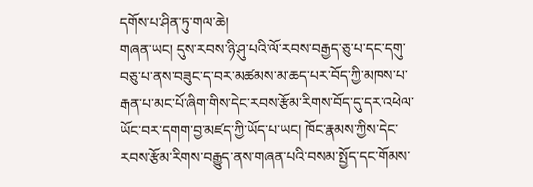དགོས་པ་ཤིན་ཏུ་གལ་ཆེ།
གཞན་ཡང། དུས་རབས་ཉི་ཤུ་པའི་ལོ་རབས་བརྒྱད་ཅུ་པ་དང་དགུ་བཅུ་པ་ནས་བཟུང་ད་བར་མཚམས་མ་ཆད་པར་བོད་ཀྱི་མཁས་པ་རྒན་པ་མང་པོ་ཞིག་གིས་དེང་རབས་རྩོམ་རིགས་བོད་དུ་དར་འཕེལ་ཡོང་བར་དགག་བྱ་མཛད་ཀྱི་ཡོད་པ་ཡང། ཁོང་རྣམས་ཀྱིས་དེང་རབས་རྩོམ་རིགས་བརྒྱུད་ནས་གཞན་པའི་བསམ་སྤྱོད་དང་གོམས་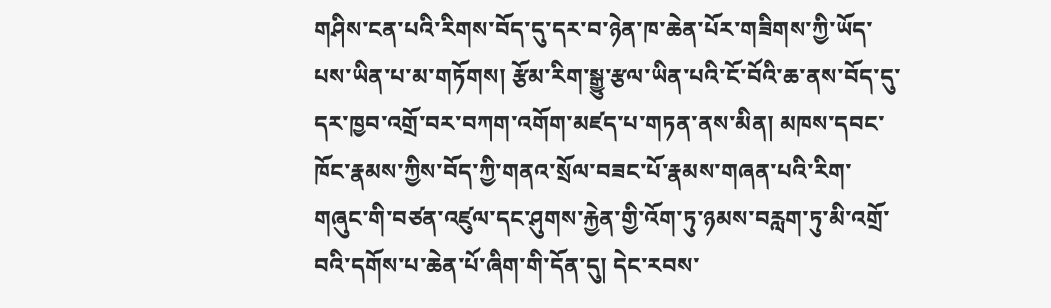གཤིས་ངན་པའི་རིགས་བོད་དུ་དར་བ་ཉེན་ཁ་ཆེན་པོར་གཟིགས་ཀྱི་ཡོད་པས་ཡིན་པ་མ་གཏོགས། རྩོམ་རིག་སྒྱུ་རྩལ་ཡིན་པའི་ངོ་བོའི་ཆ་ནས་བོད་དུ་དར་ཁྱབ་འགྲོ་བར་བཀག་འགོག་མཛད་པ་གཏན་ནས་མིན། མཁས་དབང་ཁོང་རྣམས་ཀྱིས་བོད་ཀྱི་གནའ་སྲོལ་བཟང་པོ་རྣམས་གཞན་པའི་རིག་གཞུང་གི་བཙན་འཛུལ་དང་ཤུགས་རྐྱེན་གྱི་འོག་ཏུ་ཉམས་བརླག་ཏུ་མི་འགྲོ་བའི་དགོས་པ་ཆེན་པོ་ཞིག་གི་དོན་དུ། དེང་རབས་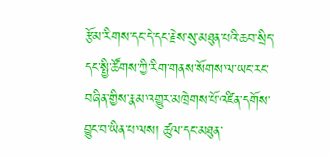རྩོམ་རིགས་དང་དེ་དང་རྗེས་སུ་མཐུན་པའི་ཆབ་སྲིད་དང་སྤྱི་ཚོགས་ཀྱི་རིག་གནས་སོགས་ལ་ཡང་རང་བཞིན་གྱིས་རྣམ་འགྱུར་མཁྲེགས་པོ་འཛིན་དགོས་བྱུང་བ་ཡིན་པ་ལས། ཚུལ་དང་མཐུན་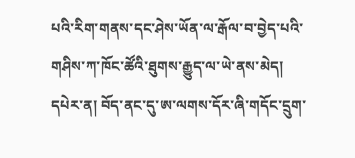པའི་རིག་གནས་དང་ཤེས་ཡོན་ལ་རྒོལ་བ་བྱེད་པའི་གཤིས་ཀ་ཁོང་ཚོའི་ཐུགས་རྒྱུད་ལ་ཡེ་ནས་མེད། དཔེར་ན། བོད་ནང་དུ་ཨ་ལགས་དོར་ཞི་གདོང་དྲུག་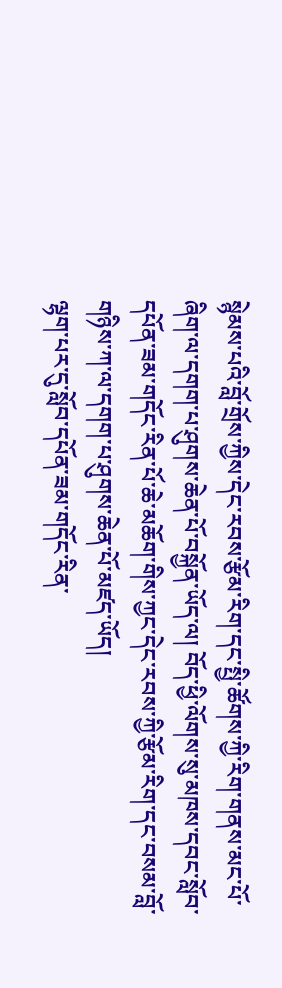སྙེམས་པའི་བློ་གྲོས་ཀྱིས་དེང་རབས་རྩོམ་རིག་དང་སྤྱི་ཚོགས་ཀྱི་རིག་གནས་མང་པོ་ཞིག་ལ་དགག་པ་ཤུགས་ཆེན་པོ་བསྐྱོན་ཡོད་ལ། བོད་ཕྱི་ལོགས་སུ་མཁས་དབང་སློབ་དཔོན་ཟམ་གདོང་རིན་པོ་ཆེ་མཆོག་གིས་ཀྱང་དེང་རབས་ཀྱི་རྩོམ་རིག་དང་བསམ་བློ་གཉིས་ཀ་ལ་དགག་པ་ཤུགས་ཆེན་པོ་མཛད་ཡོད།
ལྷག་པར་དུ་སློབ་དཔོན་ཟམ་གདོང་རིན་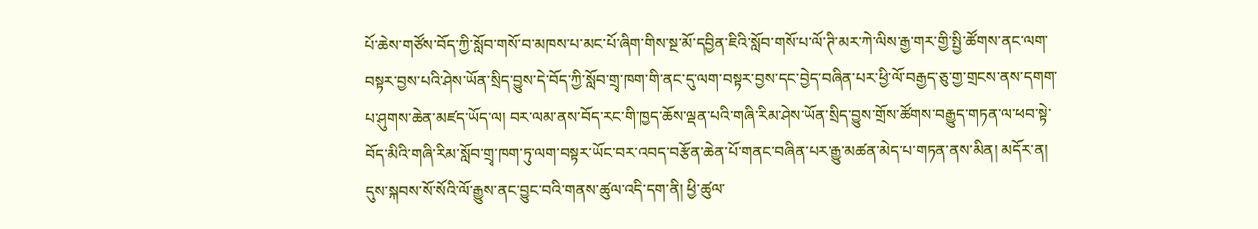པོ་ཆེས་གཙོས་བོད་ཀྱི་སློབ་གསོ་བ་མཁས་པ་མང་པོ་ཞིག་གིས་སྔ་མོ་དབྱིན་ཇིའི་སློབ་གསོ་པ་ལོ་ཊི་མར་ཀེ་ལིས་རྒྱ་གར་གྱི་སྤྱི་ཚོགས་ནང་ལག་བསྟར་བྱས་པའི་ཤེས་ཡོན་སྲིད་བྱུས་དེ་བོད་ཀྱི་སློབ་གྲྭ་ཁག་གི་ནང་དུ་ལག་བསྟར་བྱས་དང་བྱེད་བཞིན་པར་ཕྱི་ལོ་བརྒྱད་ཅུ་གྱ་གྲངས་ནས་དགག་པ་ཤུགས་ཆེན་མཛད་ཡོད་ལ། བར་ལམ་ནས་བོད་རང་གི་ཁྱད་ཆོས་ལྡན་པའི་གཞི་རིམ་ཤེས་ཡོན་སྲིད་བྱུས་གྲོས་ཚོགས་བརྒྱུད་གཏན་ལ་ཕབ་སྟེ་བོད་མིའི་གཞི་རིམ་སློབ་གྲྭ་ཁག་ཏུ་ལག་བསྟར་ཡོང་བར་འབད་བརྩོན་ཆེན་པོ་གནང་བཞིན་པར་རྒྱུ་མཚན་མེད་པ་གཏན་ནས་མིན། མདོར་ན། དུས་སྐབས་སོ་སོའི་ལོ་རྒྱུས་ནང་བྱུང་བའི་གནས་ཚུལ་འདི་དག་ནི། ཕྱི་ཚུལ་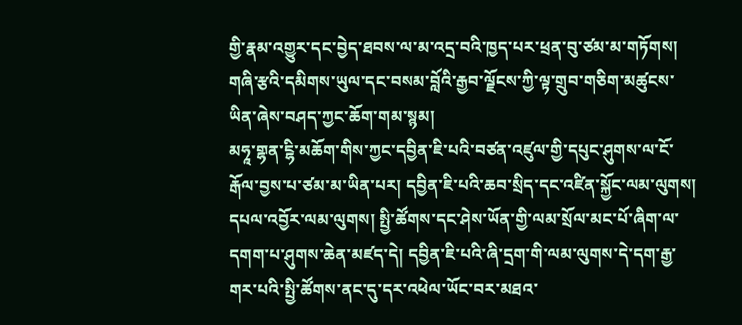གྱི་རྣམ་འགྱུར་དང་བྱེད་ཐབས་ལ་མ་འདྲ་བའི་ཁྱད་པར་ཕྲན་བུ་ཙམ་མ་གཏོགས། གཞི་རྩའི་དམིགས་ཡུལ་དང་བསམ་བློའི་རྒྱབ་ལྗོངས་ཀྱི་ལྟ་གྲུབ་གཅིག་མཚུངས་ཡིན་ཞེས་བཤད་ཀྱང་ཆོག་གམ་སྙམ།
མཧཱ་གྷན་ངྷི་མཆོག་གིས་ཀྱང་དབྱིན་ཇི་པའི་བཙན་འཛུལ་གྱི་དཔུང་ཤུགས་ལ་ངོ་རྒོལ་བྱས་པ་ཙམ་མ་ཡིན་པར། དབྱིན་ཇི་པའི་ཆབ་སྲིད་དང་འཛིན་སྐྱོང་ལམ་ལུགས། དཔལ་འབྱོར་ལམ་ལུགས། སྤྱི་ཚོགས་དང་ཤེས་ཡོན་གྱི་ལམ་སྲོལ་མང་པོ་ཞིག་ལ་དགག་པ་ཤུགས་ཆེན་མཛད་དེ། དབྱིན་ཇི་པའི་ཞི་དྲག་གི་ལམ་ལུགས་དེ་དག་རྒྱ་གར་པའི་སྤྱི་ཚོགས་ནང་དུ་དར་འཕེལ་ཡོང་བར་མཐའ་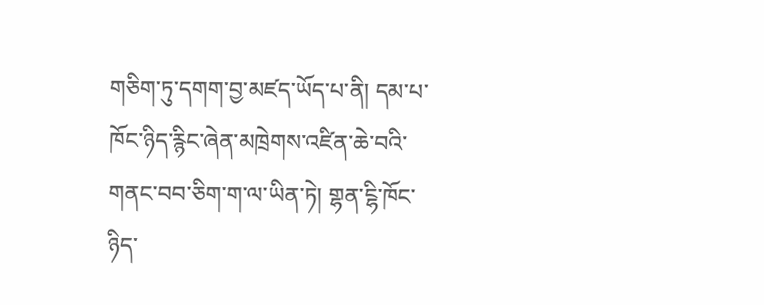གཅིག་ཏུ་དགག་བྱ་མཛད་ཡོད་པ་ནི། དམ་པ་ཁོང་ཉིད་རྙིང་ཞེན་མཁྲེགས་འཛིན་ཆེ་བའི་གནང་བབ་ཅིག་ག་ལ་ཡིན་ཏེ། གྷན་ངྷི་ཁོང་ཉིད་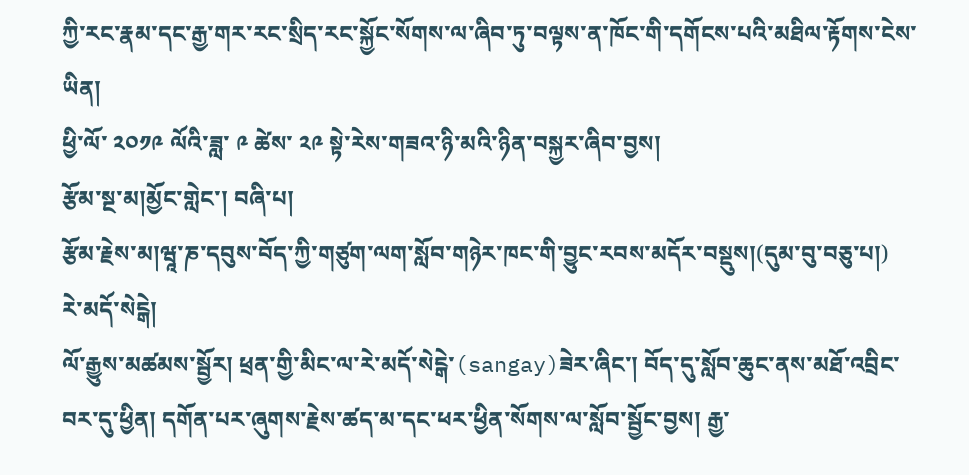ཀྱི་རང་རྣམ་དང་རྒྱ་གར་རང་སྲིད་རང་སྐྱོང་སོགས་ལ་ཞིབ་ཏུ་བལྟས་ན་ཁོང་གི་དགོངས་པའི་མཐིལ་རྟོགས་ངེས་ཡིན།
ཕྱི་ལོ་ ༢༠༡༩ ལོའི་ཟླ་ ༩ ཚེས་ ༢༩ སྟེ་རེས་གཟའ་ཉི་མའི་ཉིན་བསྐྱར་ཞིབ་བྱས།
རྩོམ་སྔ་མ།མྱོང་གླེང་། བཞི་པ།
རྩོམ་རྗེས་མ།ཝཱ་ཎ་དབུས་བོད་ཀྱི་གཙུག་ལག་སློབ་གཉེར་ཁང་གི་བྱུང་རབས་མདོར་བསྡུས།(དུམ་བུ་བཅུ་པ།)
རེ་མདོ་སེངྒེ།
ལོ་རྒྱུས་མཚམས་སྦྱོར། ཕྲན་གྱི་མིང་ལ་རེ་མདོ་སེངྒེ་(sangay)ཟེར་ཞིང་། བོད་དུ་སློབ་ཆུང་ནས་མཐོ་འབྲིང་བར་དུ་ཕྱིན། དགོན་པར་ཞུགས་རྗེས་ཚད་མ་དང་ཕར་ཕྱིན་སོགས་ལ་སློབ་སྦྱོང་བྱས། རྒྱ་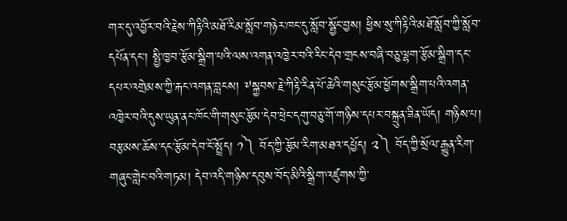གར་དུ་འབྱོར་བའི་རྗེས་ཀིརྟིའི་མཐོ་རིམ་སློབ་གཉེར་ཁང་དུ་སློབ་སྦྱོང་བྱས། ཕྱིས་སུ་ཀིརྟིའི་མཐོ་སློབ་ཀྱི་སློབ་དཔོན་དང་། སྤྱི་ཁྱབ་རྩོམ་སྒྲིག་པའི་ལས་འགན་འཁྱེར་བའི་རིང་དེབ་གྲངས་བཞི་བཅུ་ལྷག་རྩོམ་སྒྲིག་དང་དཔར་འགྲེམས་ཀྱི་རྐང་འགན་བླངས། ༸སྐྱབས་རྗེ་ཀིརྟི་རིན་པོ་ཆེའི་གསུང་རྩོམ་ཕྱོགས་སྒྲིག་པའི་འགན་འཁྱེར་བའི་དུས་ཡུན་ནང་ཁོང་གི་གསུང་རྩོམ་དེབ་ཕྲེང་དགུ་བཅུ་གོ་གཉིས་དཔར་བསྐྲུན་ཟིན་ཡོད། གཉིས་པ། བརྩམས་ཆོས་དང་རྩོམ་དེབ་ངོ་སྤྲོད། ༡༽ བོད་ཀྱི་རྩོམ་རིག་མཐའ་དཔྱོད། ༢༽ བོད་ཀྱི་སྲོལ་རྒྱུན་རིག་གཞུང་གླེང་བའི་གཏམ། དེབ་འདི་གཉིས་དབུས་བོད་མིའི་སྒྲིག་འཛུགས་ཀྱི་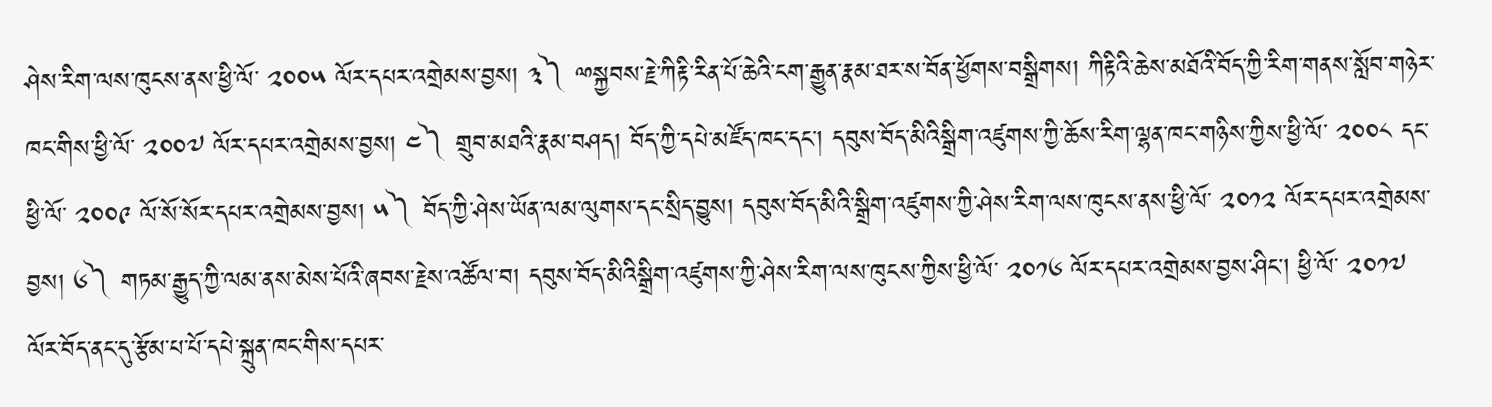ཤེས་རིག་ལས་ཁུངས་ནས་ཕྱི་ལོ་ ༢༠༠༥ ལོར་དཔར་འགྲེམས་བྱས། ༣༽ ྋསྐྱབས་རྗེ་ཀིརྟི་རིན་པོ་ཆེའི་ངག་རྒྱུན་རྣམ་ཐར་ས་བོན་ཕྱོགས་བསྒྲིགས། ཀིརྟིའི་ཆེས་མཐོའི་བོད་ཀྱི་རིག་གནས་སློབ་གཉེར་ཁང་གིས་ཕྱི་ལོ་ ༢༠༠༧ ལོར་དཔར་འགྲེམས་བྱས། ༤༽ གྲུབ་མཐའི་རྣམ་བཤད། བོད་ཀྱི་དཔེ་མཛོད་ཁང་དང་། དབུས་བོད་མིའིསྒྲིག་འཛུགས་ཀྱི་ཆོས་རིག་ལྷན་ཁང་གཉིས་ཀྱིས་ཕྱི་ལོ་ ༢༠༠༨ དང་ཕྱི་ལོ་ ༢༠༠༩ ལོ་སོ་སོར་དཔར་འགྲེམས་བྱས། ༥༽ བོད་ཀྱི་ཤེས་ཡོན་ལམ་ལུགས་དང་སྲིད་བྱུས། དབུས་བོད་མིའི་སྒྲིག་འཛུགས་ཀྱི་ཤེས་རིག་ལས་ཁུངས་ནས་ཕྱི་ལོ་ ༢༠༡༢ ལོར་དཔར་འགྲེམས་བྱས། ༦༽ གཏམ་རྒྱུད་ཀྱི་ལམ་ནས་མེས་པོའི་ཞབས་རྗེས་འཚོལ་བ། དབུས་བོད་མིའིསྒྲིག་འཛུགས་ཀྱི་ཤེས་རིག་ལས་ཁུངས་ཀྱིས་ཕྱི་ལོ་ ༢༠༡༦ ལོར་དཔར་འགྲེམས་བྱས་ཤིང། ཕྱི་ལོ་ ༢༠༡༧ ལོར་བོད་ནང་དུ་རྩོམ་པ་པོ་དཔེ་སྐྲུན་ཁང་གིས་དཔར་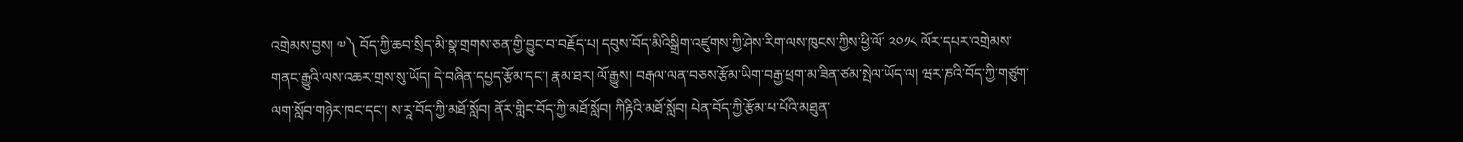འགྲེམས་བྱས། ༧༽ བོད་ཀྱི་ཆབ་སྲིད་མི་སྣ་གྲགས་ཅན་གྱི་བྱུང་བ་བརྗོད་པ། དབུས་བོད་མིའིསྒྲིག་འཛུགས་ཀྱི་ཤེས་རིག་ལས་ཁུངས་ཀྱིས་ཕྱི་ལོ་ ༢༠༡༨ ལོར་དཔར་འགྲེམས་གནང་རྒྱུའི་ལས་འཆར་གྲས་སུ་ཡོད། དེ་བཞིན་དཔྱད་རྩོམ་དང་། རྣམ་ཐར། ལོ་རྒྱུས། བརྒལ་ལན་བཅས་རྩོམ་ཡིག་བརྒྱ་ཕྲག་མ་ཟིན་ཙམ་སྤེལ་ཡོད་ལ། ཝར་ཎའི་བོད་ཀྱི་གཙུག་ལག་སློབ་གཉེར་ཁང་དང་། ས་རཱ་བོད་ཀྱི་མཐོ་སློབ། ནོར་གླིང་བོད་ཀྱི་མཐོ་སློབ། ཀིརྟིའི་མཐོ་སློབ། པེན་བོད་ཀྱི་རྩོམ་པ་པོའི་མཐུན་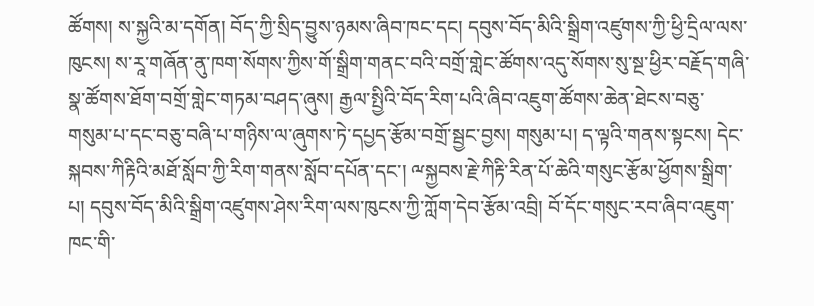ཚོགས། ས་སྐྱའི་མ་དགོན། བོད་ཀྱི་སྲིད་བྱུས་ཉམས་ཞིབ་ཁང་དང། དབུས་བོད་མིའི་སྒྲིག་འཛུགས་ཀྱི་ཕྱི་དྲིལ་ལས་ཁུངས། ས་རཱ་གཞོན་ནུ་ཁག་སོགས་ཀྱིས་གོ་སྒྲིག་གནང་བའི་བགྲོ་གླེང་ཚོགས་འདུ་སོགས་སུ་སྔ་ཕྱིར་བརྗོད་གཞི་སྣ་ཚོགས་ཐོག་བགྲོ་གླེང་གཏམ་བཤད་ཞུས། རྒྱལ་སྤྱིའི་བོད་རིག་པའི་ཞིབ་འཇུག་ཚོགས་ཆེན་ཐེངས་བཅུ་གསུམ་པ་དང་བཅུ་བཞི་པ་གཉིས་ལ་ཞུགས་ཏེ་དཔྱད་རྩོམ་བགྲོ་སྦྱང་བྱས། གསུམ་པ། ད་ལྟའི་གནས་སྟངས། དེང་སྐབས་ཀིརྟིའི་མཐོ་སློབ་ཀྱི་རིག་གནས་སློབ་དཔོན་དང་། ྋསྐྱབས་རྗེ་ཀིརྟི་རིན་པོ་ཆེའི་གསུང་རྩོམ་ཕྱོགས་སྒྲིག་པ། དབུས་བོད་མིའི་སྒྲིག་འཛུགས་ཤེས་རིག་ལས་ཁུངས་ཀྱི་ཀློག་དེབ་རྩོམ་འབྲི། བོ་དོང་གསུང་རབ་ཞིབ་འཇུག་ཁང་གི་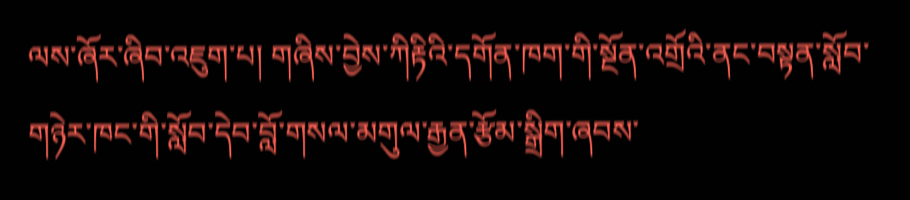ལས་ཞོར་ཞིབ་འཇུག་པ། གཞིས་བྱེས་ཀིརྟིའི་དགོན་ཁག་གི་སྔོན་འགྲོའི་ནང་བསྟན་སློབ་གཉེར་ཁང་གི་སློབ་དེབ་བློ་གསལ་མགུལ་རྒྱན་རྩོམ་སྒྲིག་ཞབས་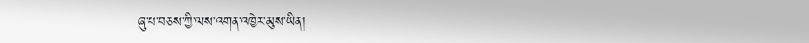ཞུ་པ་བཅས་ཀྱི་ལས་འགན་འཁྱེར་མུས་ཡིན།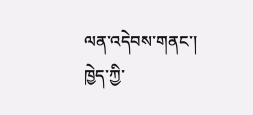ལན་འདེབས་གནང་།
ཁྱེད་ཀྱི་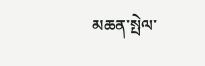མཆན་སྤེལ་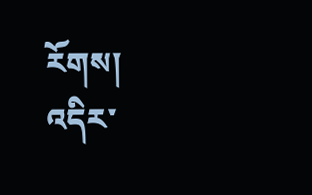རོགས།
འདིར་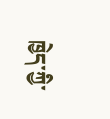ཁྱེད་ཀྱི་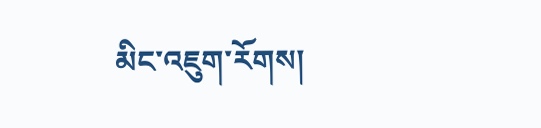མིང་འཇུག་རོགས།